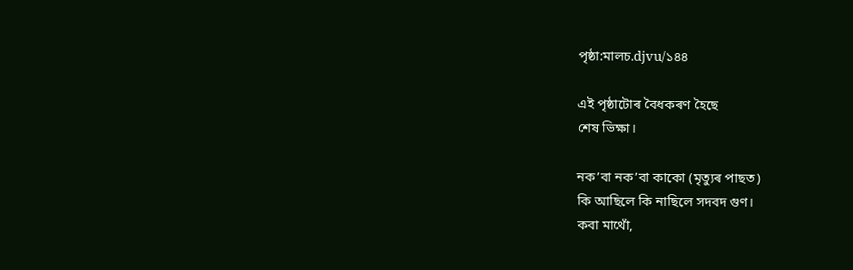পৃষ্ঠা:মালচ.djvu/১৪৪

এই পৃষ্ঠাটোৰ বৈধকৰণ হৈছে
শেষ ভিক্ষা।

নক’বা নক’বা কাকো (মৃত্যুৰ পাছত)
কি আছিলে কি নাছিলে সদবদ গুণ।
কবা মাথোঁ,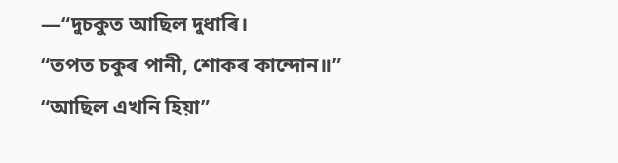—“দুচকুত আছিল দুধাৰি।
“তপত চকুৰ পানী, শোকৰ কান্দোন॥”
“আছিল এখনি হিয়া”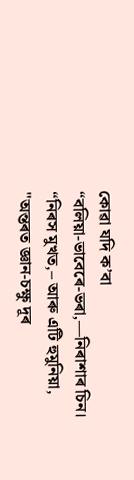কোৱা যদি ক’বা
“বলিয়া-ভাবেৰে-ভৰা,—নিৰাশাৰ চিন।
“নিৰস মুখত,– আৰু এটি হুমুনিয়া,
"অন্তৰত জ্ঞান-চক্ষু দূৰ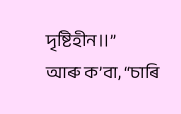দৃষ্টিহীন॥”
আৰু ক’বা, “চাৰি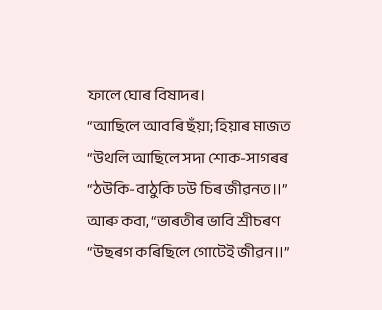ফালে ঘোৰ বিষাদৰ।
“আছিলে আবৰি ছঁয়া; হিয়াৰ মাজত
“উথলি আছিলে সদা শোক-সাগৰৰ
“ঠউকি-বাঠুকি ঢউ চিৰ জীৱনত॥”
আৰু কবা, “ভাৰতীৰ ভাবি শ্ৰীচৰণ
“উছৰগ কৰিছিলে গোটেই জীৱন॥”